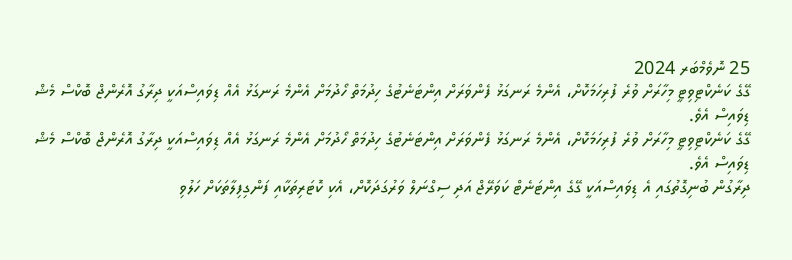25 ނޮވެމްބަރ 2024
ގޭގެ ކަނެކްޓިވިޓީ މިހާރަށް ވުރެ ފުރިހަމަކޮށް، އެންމެ ރަނގަޅު ފެންވަރަށް އިންޓަނެޓުގެ ހިދުމަތް ހޯދުމަށް އެންމެ ރަނގަޅު އެއް ޑިވައިސްއަކީ ދިރާގު އޮރެންޖް ބޮކްސް މެޝް ޑިވައިސް އެވެ.
ގޭގެ ކަނެކްޓިވިޓީ މިހާރަށް ވުރެ ފުރިހަމަކޮށް، އެންމެ ރަނގަޅު ފެންވަރަށް އިންޓަނެޓުގެ ހިދުމަތް ހޯދުމަށް އެންމެ ރަނގަޅު އެއް ޑިވައިސްއަކީ ދިރާގު އޮރެންޖް ބޮކްސް މެޝް ޑިވައިސް އެވެ.
ދިރާގުން ބުނިގޮތުގައި އެ ޑިވައިސްއަކީ ގޭގެ އިންޓަނެޓް ކަވަރޭޖް އަދި ސިގްނަލް ވަރުގަދަކޮށް، އެކި ކޮޓަރިތަކާއި ފަންގިފިލާތަކަށް ހަލުވި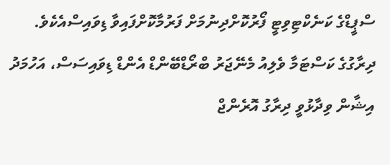ސްޕީޑްގެ ކަނެކްޓިވިޓީ ފޯރުކޮށްދިނުމަށް ފަރުމާކޮށްފައިވާ ޑިވައިސްއެކެވެ.
ދިރާގުގެ ކަސްޓަމާ ވެލިއު މެނޭޖަރު ބްރޯޑްބޭންޑް އެންޑް ޑިވައިސަސް، އަހުމަދު އިޝާން ވިދާޅުވީ ދިރާގު އޮރެންޖް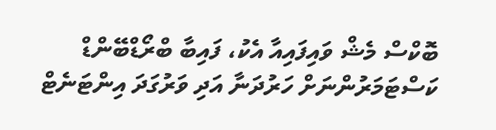ބޮކްސް މެޝް ވައިފައިއާ އެކު، ފައިބާ ބްރޯޑްބޭންޑް ކަސްޓަމަރުންނަށް ހަރުދަނާ އަދި ވަރުގަދަ އިންޓަނެޓް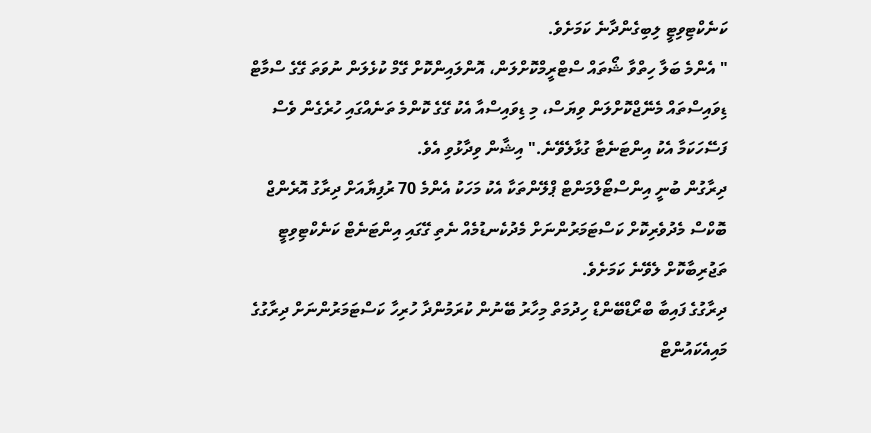ކަނެކްޓިވިޓީ ލިބިގެންދާނެ ކަމަށެވެ.
" އެންމެ ބަލާ ހިތްވާ ޝޯތައް ސްޓްރީމްކޮށްލަން، އޮންލައިންކޮށް ގޭމް ކުޅެލަން ނުވަތަ ގޭގެ ސްމާޓް ޑިވައިސްތައް މެނޭޖްކޮށްލަން ވިޔަސް، މި ޑިވައިސްއާ އެކު ގޭގެ ކޮންމެ ތަނެއްގައި ހުރެގެން ވެސް ފަސޭހަކަމާ އެކު އިންޓަނެޓާ ގުޅާލެވޭނެ." އިޝާން ވިދާޅުވި އެވެ.
ދިރާގުން ބުނީ އިންސްޓޯލްމަންޓް ޕްލޭންތަކާ އެކު މަހަކު އެންމެ 70 ރުފިޔާއަށް ދިރާގު އޮރެންޖް ބޮކްސް މެދުވެރިކޮށް ކަސްޓަމަރުންނަށް މެދުކެނޑުމެއް ނެތި ގޭގައި އިންޓަނެޓް ކަނެކްޓިވިޓީ ތަޖުރިބާކޮށް ލެވޭނެ ކަމަށެވެ.
ދިރާގުގެ ފައިބާ ބްރޯޑްބޭންޑް ހިދުމަތް މިހާރު ބޭނުން ކުރަމުންދާ ހުރިހާ ކަސްޓަމަރުންނަށް ދިރާގުގެ މައިއެކައުންޓް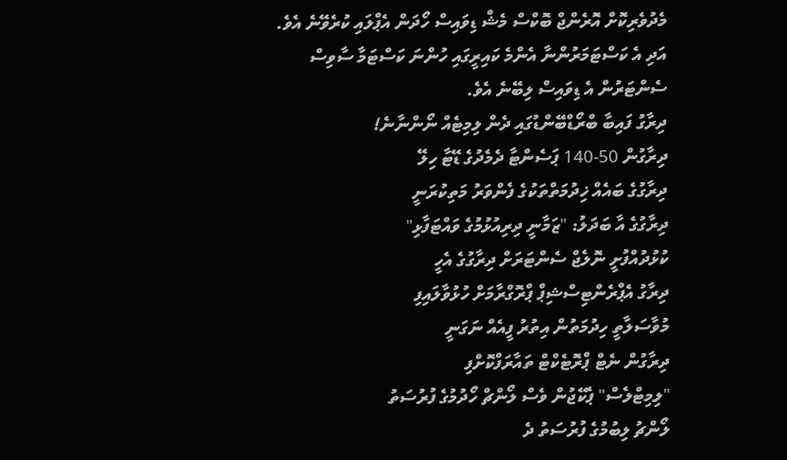މެދުވެރިކޮށް އޮރެންޖް ބޮކްސް މެޝް ޑިވައިސް ހޯދަން އެޕްލައި ކުރެވޭނެ އެވެ. އަދި އެ ކަސްޓަމަރުންނާ އެންމެ ކައިރީގައި ހުންނަ ކަސްޓަމާ ސާވިސް ސެންޓަރުން އެ ޑިވައިސް ލިބޭނެ އެވެ.
ދިރާގު ފައިބާ ބްރޯޑްބޭންޑުގައި ދެން ލިމިޓެއް ނޯންނާނެ!
ދިރާގުން 50-140 ޕަސެންޓާ ދެމެދުގެ ޑޭޓާ ހިލޭ
ދިރާގުގެ ބައެއް ޚިދުމަތްތަކުގެ ފެންވަރު މަތިކުރަނީ
ދިރާގުގެ އާ ބަދަލު: "ޒަމާނީ ދިރިއުޅުމުގެ ވައްޓަފާޅި"
ކުޅުދުއްފުށީ ނޮލެޖް ސެންޓަރަށް ދިރާގުގެ އެހީ
ދިރާގު އެޕްރެންޓިސްޝިޕް ޕްރޮގްރާމަށް ހުޅުވާލައިފި
މުވާސަލާތީ ހިދުމަތުން އިތުރު ފީއެއް ނަގަނީ
ދިރާގުން ނެޓް ޕްރޮޓެކްޓް ތައާރަފްކޮށްފި
"ލިމިޓްލެސް" ޕެކޭޖުން ވެސް ލޯންޗް ހޯދުމުގެ ފުރުސަތު
ލޯންޗު ލިބުމުގެ ފުރުސަތު ދެ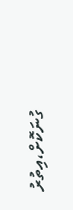ގުނަކޮށް،އިތުރު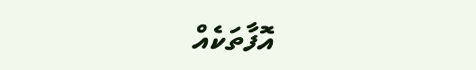އޮފާތަކެއް